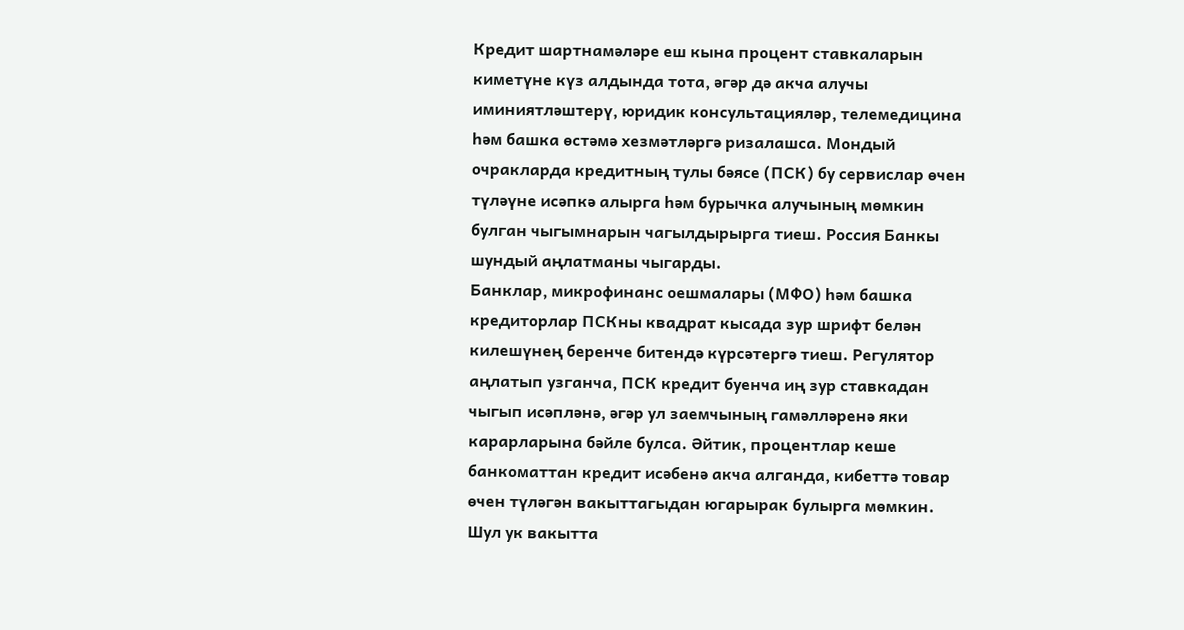Кредит шартнамәләре еш кына процент ставкаларын киметүне күз алдында тота, әгәр дә акча алучы иминиятләштерү, юридик консультацияләр, телемедицина һәм башка өстәмә хезмәтләргә ризалашса. Мондый очракларда кредитның тулы бәясе (ПСК) бу сервислар өчен түләүне исәпкә алырга һәм бурычка алучының мөмкин булган чыгымнарын чагылдырырга тиеш. Россия Банкы шундый аңлатманы чыгарды.
Банклар, микрофинанс оешмалары (МФО) һәм башка кредиторлар ПСКны квадрат кысада зур шрифт белән килешүнең беренче битендә күрсәтергә тиеш. Регулятор аңлатып узганча, ПСК кредит буенча иң зур ставкадан чыгып исәпләнә, әгәр ул заемчының гамәлләренә яки карарларына бәйле булса. Әйтик, процентлар кеше банкоматтан кредит исәбенә акча алганда, кибеттә товар өчен түләгән вакыттагыдан югарырак булырга мөмкин.
Шул ук вакытта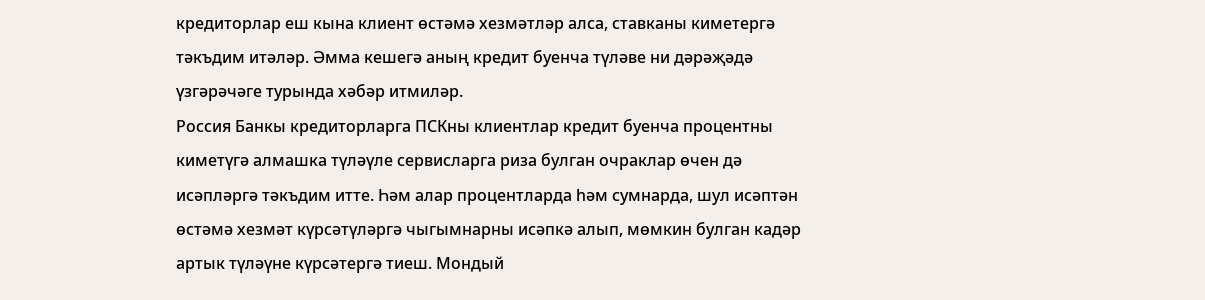кредиторлар еш кына клиент өстәмә хезмәтләр алса, ставканы киметергә тәкъдим итәләр. Әмма кешегә аның кредит буенча түләве ни дәрәҗәдә үзгәрәчәге турында хәбәр итмиләр.
Россия Банкы кредиторларга ПСКны клиентлар кредит буенча процентны киметүгә алмашка түләүле сервисларга риза булган очраклар өчен дә исәпләргә тәкъдим итте. Һәм алар процентларда һәм сумнарда, шул исәптән өстәмә хезмәт күрсәтүләргә чыгымнарны исәпкә алып, мөмкин булган кадәр артык түләүне күрсәтергә тиеш. Мондый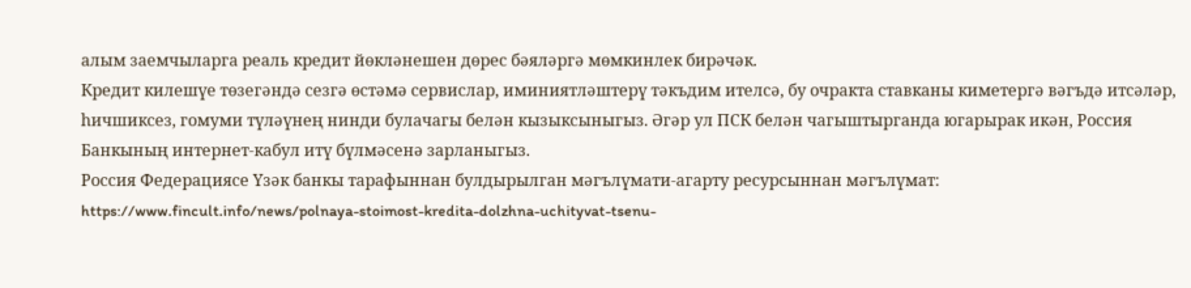алым заемчыларга реаль кредит йөкләнешен дөрес бәяләргә мөмкинлек бирәчәк.
Кредит килешүе төзегәндә сезгә өстәмә сервислар, иминиятләштерү тәкъдим ителсә, бу очракта ставканы киметергә вәгъдә итсәләр, һичшиксез, гомуми түләүнең нинди булачагы белән кызыксыныгыз. Әгәр ул ПСК белән чагыштырганда югарырак икән, Россия Банкының интернет-кабул итү бүлмәсенә зарланыгыз.
Россия Федерациясе Үзәк банкы тарафыннан булдырылган мәгълүмати-агарту ресурсыннан мәгълүмат:
https://www.fincult.info/news/polnaya-stoimost-kredita-dolzhna-uchityvat-tsenu-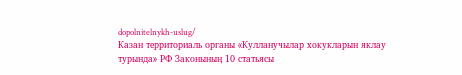dopolnitelnykh-uslug/
Казан территориаль органы «Кулланучылар хокукларын яклау турында» РФ Законының 10 статьясы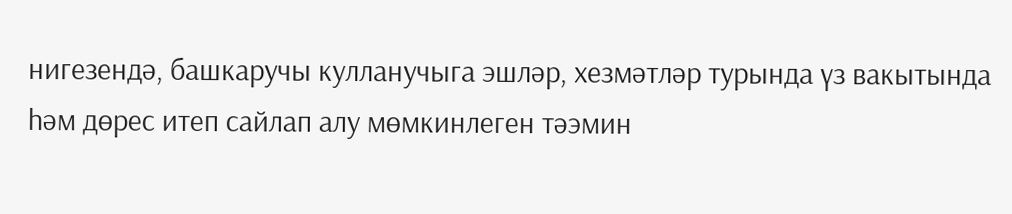нигезендә, башкаручы кулланучыга эшләр, хезмәтләр турында үз вакытында һәм дөрес итеп сайлап алу мөмкинлеген тәэмин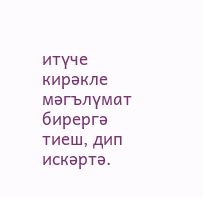итүче кирәкле мәгълүмат бирергә тиеш, дип искәртә.